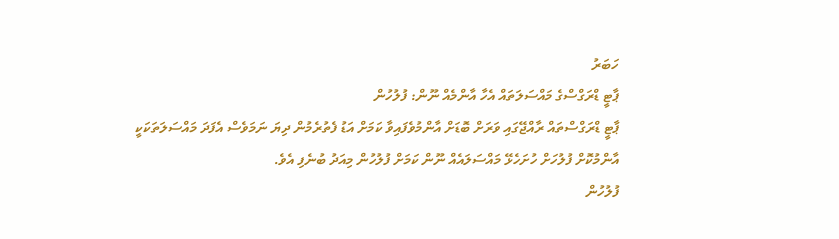ހަބަރު
ޕާޓީ ޑްރަގްސްގެ މައްސަލަތައް އެހާ އާންމެއް ނޫން: ފުލުހުން
ޕާޓީ ޑްރަގްސްތައް ރާއްޖޭގައި ވަރަށް ބޮޑަށް އާންމުވެފައިވާ ކަމަށް އަޑު ފެތުރެމުން ދިޔަ ނަމަވެސް އެފަދަ މައްސަލަތަކަކީ އާންމުކޮށް ފުލުހަށް ހުށަހެޅޭ މައްސަލައެއް ނޫން ކަމަށް ފުލުހުން މިއަދު ބުނެފި އެވެ.
ފުލުހުން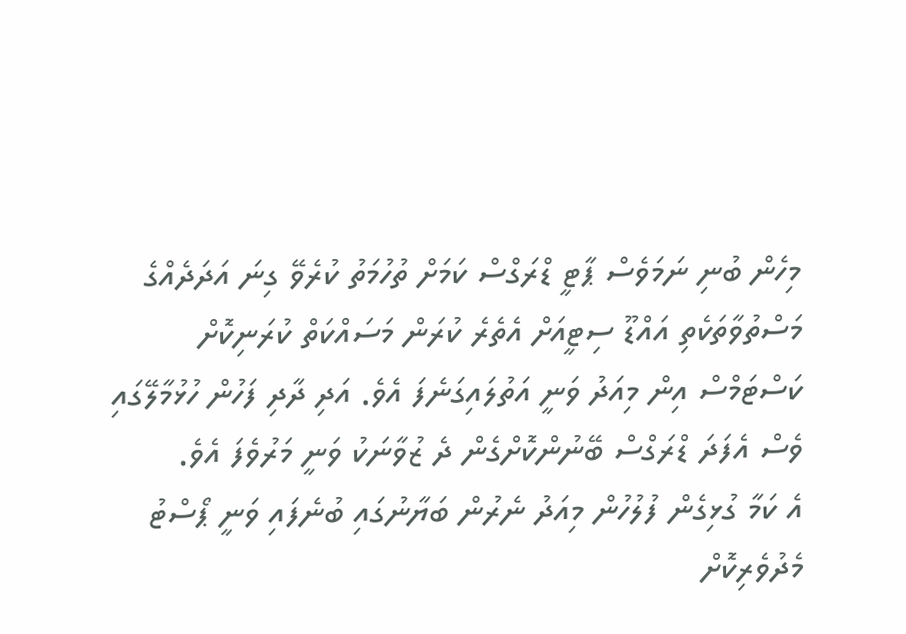މިހެން ބުނި ނަމަވެސް ޕާޓީ ޑްރަގްސް ކަމަށް ތުހުމަތު ކުރެވޭ ގިނަ އަދަދެއްގެ މަސްތުވާތަކެތި އައްޑޫ ސިޓީއަށް އެތެރެ ކުރަން މަސައްކަތް ކުރަނިކޮށް ކަސްޓަމްސް އިން މިއަދު ވަނީ އަތުލައިގަނެފަ އެވެ. އަދި ދާދި ފަހުން ހުޅުމާލޭގައި ވެސް އެފަދަ ޑްރަގްސް ބޭނުންކޮށްގެން ދެ ޒުވާނަކު ވަނީ މަރުވެފަ އެވެ.
އެ ކަމާ ގުޅިގެން ފުލުހުން މިއަދު ނެރުން ބަޔާނުގައި ބުނެފައި ވަނީ ޕޯސްޓު މެދުވެރިކޮށް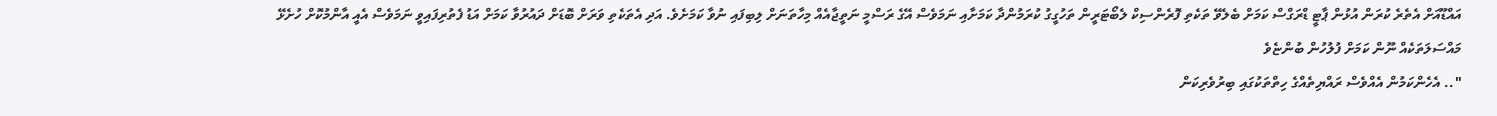އައްޑޫއަށް އެތެރެ ކުރަން އުޅުން ޕާޓީ ޑްރަގްސް ކަމަށް ބެލެވޭ ތަކެތި ފޮރެންސިކް ލެބޯޓަރީން ތަހުގީގު ކުރަމުންދާ ކަމަށާއި ނަމަވެސް އޭގެ ރަސްމީ ނަތީޖާއެއް މިހާތަނަށް ލިބިފައި ނުވާ ކަމަށެވެ. އަދި އެތަކެތި ވަރަށް ބޮޑަށް ދައުރުވާ ކަމަށް އަޑު ފެތުރިފައިވީ ނަމަވެސް އެއީ އާންމުކޮށް ހުށެޅޭ މައްސަލަތަކެއް ނޫން ކަމަށް ފުލުހުން ބުންޏެވެ
".. އެހެންކަމުން އެއްވެސް ރައްޔިތެއްގެ ހިތްތަކުގައި ބިރުވެރިކަން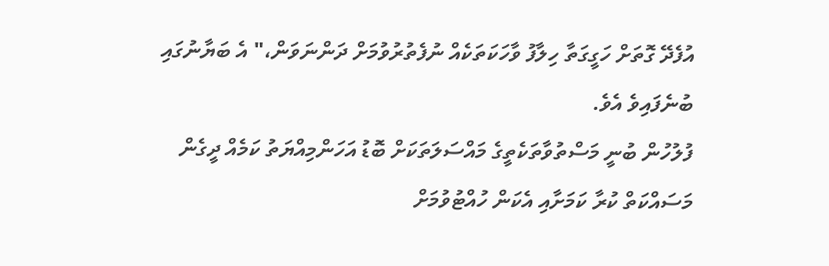އުފެދޭ ގޮތަށް ހަގީގަތާ ހިލާފު ވާހަކަތަކެއް ނުފެތުރުވުމަށް ދަންނަވަން،" އެ ބަޔާނުގައި ބުނެފައިވެ އެވެ.
ފުލުހުން ބުނީ މަސްތުވާތަކެތީގެ މައްސަލަތަކަށް ބޮޑު އަހަންމިއްޔަތު ކަމެއް ދީގެން މަސައްކަތް ކުރާ ކަމަށާއި އެކަން ހުއްޓުވުމަށް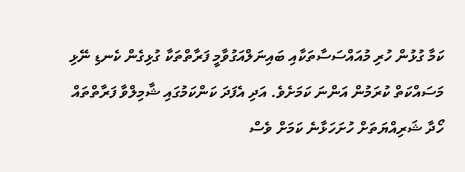ކަމާ ގުޅުން ހުރި މުއައްސަސާތަކާއި ބައިނަލްއަގުވާމީ ފަރާތްތަކާ ގުޅިގެން ކެނޑި ނޭޅި މަސައްކަތް ކުރަމުން އަންނަ ކަމަށެވެ. އަދި އެފަދަ ކަންކަމުގައި ޝާމިލްވާ ފަރާތްތައް ހޯދާ ޝަރިއްޔަތަށް ހުށަހަޅާނެ ކަމަށް ވެސް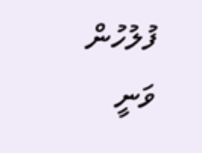ފުލުހުން ވަނީ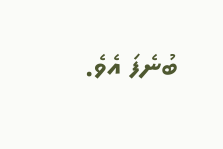ބުނެފަ އެވެ.